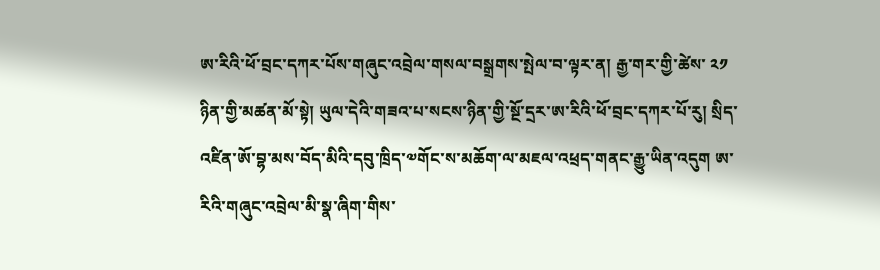ཨ་རིའི་ཕོ་བྲང་དཀར་པོས་གཞུང་འབྲེལ་གསལ་བསྒྲགས་སྤེལ་བ་ལྟར་ན། རྒྱ་གར་གྱི་ཚེས་ ༢༡ ཉིན་གྱི་མཚན་མོ་སྟེ། ཡུལ་དེའི་གཟའ་པ་སངས་ཉིན་གྱི་སྔོ་དྲར་ཨ་རིའི་ཕོ་བྲང་དཀར་པོ་རུ། སྲིད་འཛིན་ཨོ་བྷ་མས་བོད་མིའི་དབུ་ཁྲིད་༧གོང་ས་མཆོག་ལ་མཇལ་འཕྲད་གནང་རྒྱུ་ཡིན་འདུག ཨ་རིའི་གཞུང་འབྲེལ་མི་སྣ་ཞིག་གིས་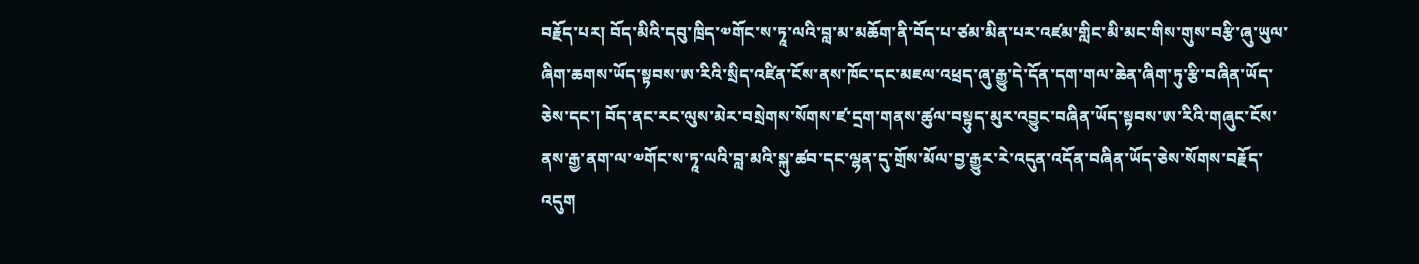བརྗོད་པར། བོད་མིའི་དབུ་ཁྲིད་༧གོང་ས་ཏཱ་ལའི་བླ་མ་མཆོག་ནི་བོད་པ་ཙམ་མིན་པར་འཛམ་གླིང་མི་མང་གིས་གུས་བརྩི་ཞུ་ཡུལ་ཞིག་ཆགས་ཡོད་སྟབས་ཨ་རིའི་སྲིད་འཛིན་ངོས་ནས་ཁོང་དང་མཇལ་འཕྲད་ཞུ་རྒྱུ་དེ་དོན་དག་གལ་ཆེན་ཞིག་ཏུ་རྩི་བཞིན་ཡོད་ཅེས་དང་། བོད་ནང་རང་ལུས་མེར་བསྲེགས་སོགས་ཛ་དྲག་གནས་ཚུལ་བསྟུད་མུར་འབྱུང་བཞིན་ཡོད་སྟབས་ཨ་རིའི་གཞུང་ངོས་ནས་རྒྱ་ནག་ལ་༧གོང་ས་ཏཱ་ལའི་བླ་མའི་སྐུ་ཚབ་དང་ལྷན་དུ་གྲོས་མོལ་བྱ་རྒྱུར་རེ་འདུན་འདོན་བཞིན་ཡོད་ཅེས་སོགས་བརྗོད་འདུག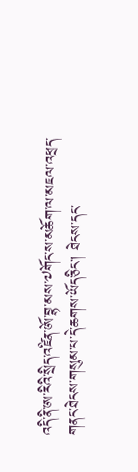འདི་ནི་ཨ་རིའི་སྲིད་འཛིན་ཨོ་བྷ་མས་༧གོང་ས་མཆོག་ལ་མཇལ་འཕྲད་གནང་ཐེངས་གསུམ་པ་དེ་ཆགས་ཡོད་ཅིང་། ཐེངས་དང་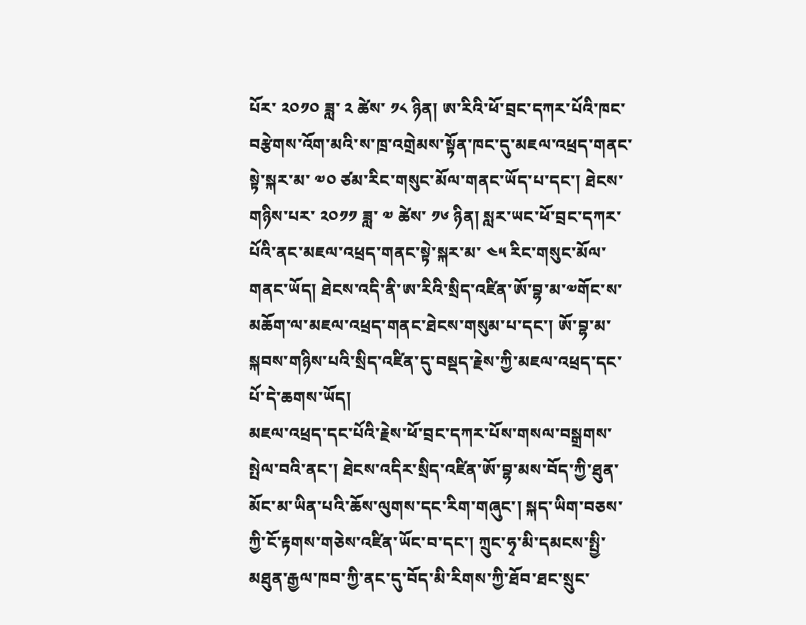པོར་ ༢༠༡༠ ཟླ་ ༢ ཚེས་ ༡༨ ཉིན། ཨ་རིའི་ཕོ་བྲང་དཀར་པོའི་ཁང་བརྩེགས་འོག་མའི་ས་ཁྲ་འགྲེམས་སྟོན་ཁང་དུ་མཇལ་འཕྲད་གནང་སྟེ་སྐར་མ་ ༧༠ ཙམ་རིང་གསུང་མོལ་གནང་ཡོད་པ་དང་། ཐེངས་གཉིས་པར་ ༢༠༡༡ ཟླ་ ༧ ཚེས་ ༡༦ ཉིན། སླར་ཡང་ཕོ་བྲང་དཀར་པོའི་ནང་མཇལ་འཕྲད་གནང་སྟེ་སྐར་མ་ ༤༥ རིང་གསུང་མོལ་གནང་ཡོད། ཐེངས་འདི་ནི་ཨ་རིའི་སྲིད་འཛིན་ཨོ་བྷ་མ་༧གོང་ས་མཆོག་ལ་མཇལ་འཕྲད་གནང་ཐེངས་གསུམ་པ་དང་། ཨོ་བྷ་མ་སྐབས་གཉིས་པའི་སྲིད་འཛིན་དུ་བསྡད་རྗེས་ཀྱི་མཇལ་འཕྲད་དང་པོ་དེ་ཆགས་ཡོད།
མཇལ་འཕྲད་དང་པོའི་རྗེས་ཕོ་བྲང་དཀར་པོས་གསལ་བསྒྲགས་སྤེལ་བའི་ནང་། ཐེངས་འདིར་སྲིད་འཛིན་ཨོ་བྷ་མས་བོད་ཀྱི་ཐུན་མོང་མ་ཡིན་པའི་ཆོས་ལུགས་དང་རིག་གཞུང་། སྐད་ཡིག་བཅས་ཀྱི་ངོ་རྟགས་གཅེས་འཛིན་ཡོང་བ་དང་། ཀྲུང་ཧྭ་མི་དམངས་སྤྱི་མཐུན་རྒྱལ་ཁབ་ཀྱི་ནང་དུ་བོད་མི་རིགས་ཀྱི་ཐོབ་ཐང་སྲུང་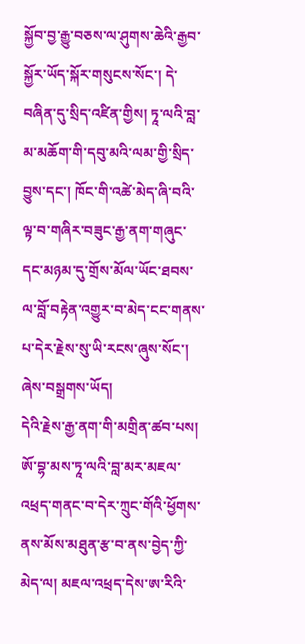སྐྱོབ་བྱ་རྒྱུ་བཅས་ལ་ཤུགས་ཆེའི་རྒྱབ་སྐྱོར་ཡོད་སྐོར་གསུངས་སོང་། དེ་བཞིན་དུ་སྲིད་འཛིན་གྱིས། ཏཱ་ལའི་བླ་མ་མཆོག་གི་དབུ་མའི་ལམ་གྱི་སྲིད་བྱུས་དང་། ཁོང་གི་འཚེ་མེད་ཞི་བའི་ལྟ་བ་གཞིར་བཟུང་རྒྱ་ནག་གཞུང་དང་མཉམ་དུ་གྲོས་མོལ་ཡོང་ཐབས་ལ་བློ་བརྟེན་འགྱུར་བ་མེད་ངང་གནས་པ་དེར་རྗེས་སུ་ཡི་རངས་ཞུས་སོང་། ཞེས་བསྒྲགས་ཡོད།
དེའི་རྗེས་རྒྱ་ནག་གི་མགྲིན་ཚབ་པས། ཨོ་བྷ་མས་ཏཱ་ལའི་བླ་མར་མཇལ་འཕྲད་གནང་བ་དེར་ཀྲུང་གོའི་ཕྱོགས་ནས་མོས་མཐུན་རྩ་བ་ནས་བྱེད་ཀྱི་མེད་ལ། མཇལ་འཕྲད་དེས་ཨ་རིའི་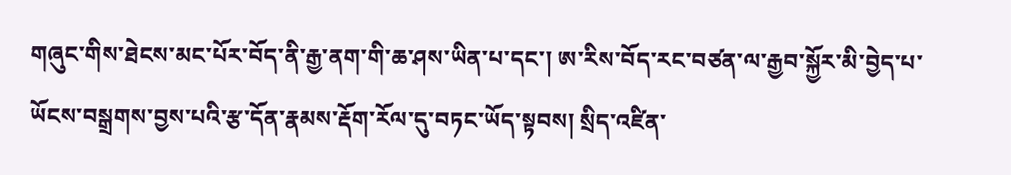གཞུང་གིས་ཐེངས་མང་པོར་བོད་ནི་རྒྱ་ནག་གི་ཆ་ཤས་ཡིན་པ་དང་། ཨ་རིས་བོད་རང་བཙན་ལ་རྒྱབ་སྐྱོར་མི་བྱེད་པ་ཡོངས་བསྒྲགས་བྱས་པའི་རྩ་དོན་རྣམས་རྡོག་རོལ་དུ་བཏང་ཡོད་སྟབས། སྲིད་འཛིན་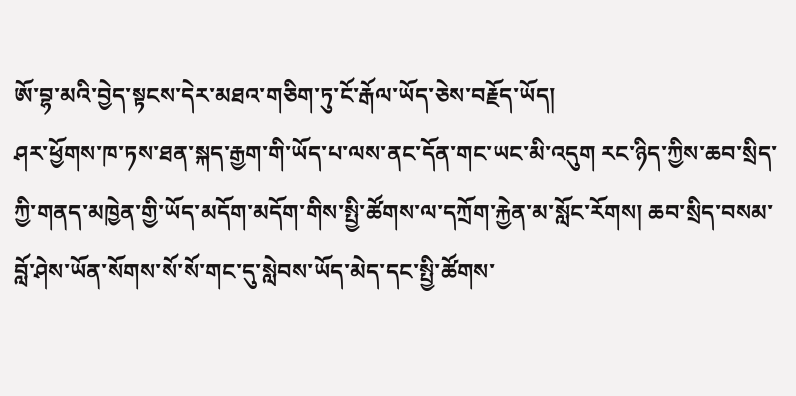ཨོ་བྷ་མའི་བྱེད་སྟངས་དེར་མཐའ་གཅིག་ཏུ་ངོ་རྒོལ་ཡོད་ཅེས་བརྗོད་ཡོད།
ཤར་ཕྱོགས་ཁ་ཏས་ཐན་སྐད་རྒྱག་གི་ཡོད་པ་ལས་ནང་དོན་གང་ཡང་མི་འདུག རང་ཉིད་ཀྱིས་ཆབ་སྲིད་ཀྱི་གནད་མཁྱེན་གྱི་ཡོད་མདོག་མདོག་གིས་སྤྱི་ཚོགས་ལ་དཀྲོག་རྐྱེན་མ་སློང་རོགས། ཆབ་སྲིད་བསམ་བློ་ཤེས་ཡོན་སོགས་སོ་སོ་གང་དུ་སླེབས་ཡོད་མེད་དང་སྤྱི་ཚོགས་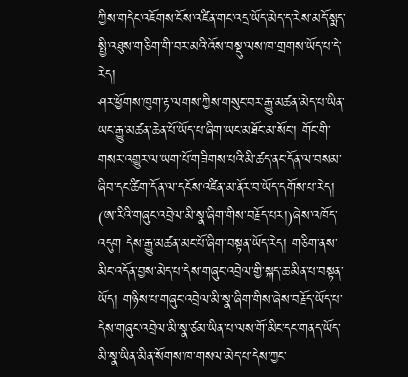ཀྱིས་གདེང་འཇོགས་ངོས་འཛིན་གང་འདྲ་ཡོད་མེད་ད་རེས་མདོ་སྨད་སྤྱི་འཐུས་གཅིག་གི་བར་མའི་འོས་བསྡུ་ལས་ཁ་གྲགས་ཡོད་པ་དེ་རེད།
ཤར་ཕྱོགས་ཁུག་རྟ་ལགས་ཀྱིས་གསུང་བར་རྒྱུ་མཚན་མེད་པ་ཡིན་ཡང་རྒྱུ་མཚན་ཆེན་པོ་ཡོད་པ་ཞིག་ཡང་མཐོང་མ་སོང་། གོང་གི་གསར་འགྱུར་ལ་ཡག་པོ་གཟིགས་པའི་མི་ཚད་ནང་དོན་ལ་བསམ་ཞིབ་དང་ཚིག་དོན་ལ་དངོས་འཛིན་མ་ནོར་བ་ཡོད་དགོས་པ་རེད། (ཨ་རིའི་གཞུང་འབྲེལ་མི་སྣ་ཞིག་གིས་བརྗོད་པར།)ཞེས་འཁོད་འདུག དེས་རྒྱུ་མཚན་མང་པོ་ཞིག་བསྟན་ཡོད་རེད། གཅིག་ནས་མིང་འདོན་བྱས་མེད་པ་དེས་གཞུང་འབྲེལ་གྱི་སྐད་ཆ་མིན་པ་བསྟན་ཡོད། གཉིས་པ་གཞུང་འབྲེལ་མི་སྣ་ཞིག་གིས་ཞེས་བརྗོད་ཡོད་པ་དེས་གཞུང་འབྲེལ་མི་སྣ་ཙམ་ཡིན་པ་ལས་གོ་མིང་དང་གནད་ཡོད་མི་སྣ་ཡིན་མིན་སོགས་ཁ་གསལ་མེད་པ་དེས་ཀྱང་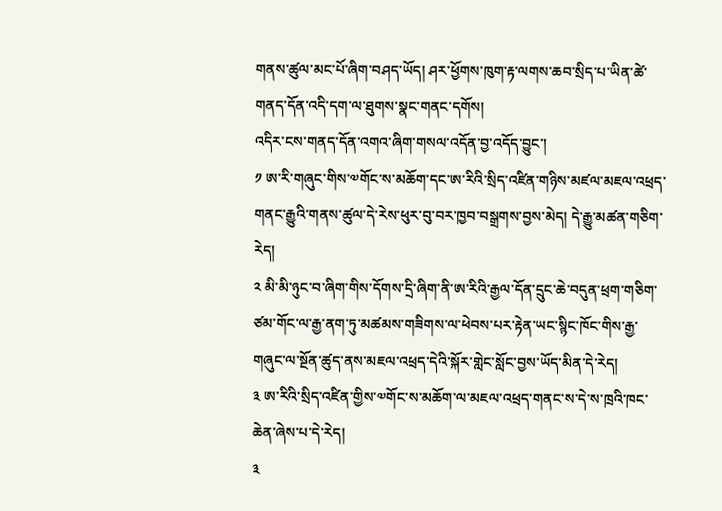གནས་ཚུལ་མང་པོ་ཞིག་བཤད་ཡོད། ཤར་ཕྱོགས་ཁུག་རྟ་ལགས་ཆབ་སྲིད་པ་ཡིན་ཚེ་གནད་དོན་འདི་དག་ལ་ཐུགས་སྣང་གནང་དགོས།
འདིར་ངས་གནད་དོན་འགའ་ཞིག་གསལ་འདོན་བྱ་འདོད་བྱུང་།
༡ ཨ་རི་གཞུང་གིས་༧གོང་ས་མཆོག་དང་ཨ་རིའི་སྲིད་འཛིན་གཉིས་མཛལ་མཇལ་འཕྲད་གནང་རྒྱུའི་གནས་ཚུལ་དེ་རེས་ཕུར་བུ་བར་ཁྱབ་བསྒྲགས་བྱས་མེད། དེ་རྒྱུ་མཚན་གཅིག་རེད།
༢ མི་མི་ཉུང་བ་ཞིག་གིས་དོགས་དྲི་ཞིག་ནི་ཨ་རིའི་རྒྱལ་དོན་དྲུང་ཆེ་བདུན་ཕྲག་གཅིག་ཙམ་གོང་ལ་རྒྱ་ནག་ཏུ་མཚམས་གཟིགས་ལ་ཕེབས་པར་རྟེན་ཡང་སྙིང་ཁོང་གིས་རྒྱ་གཞུང་ལ་སྔོན་ཚུད་ནས་མཇལ་འཕྲད་དེའི་སྐོར་གླེང་སློང་བྱས་ཡོད་མིན་དེ་རེད།
༣ ཨ་རིའི་སྲིད་འཛིན་གྱིས་༧གོང་ས་མཆོག་ལ་མཇལ་འཕྲད་གནང་ས་དེ་ས་ཁྲའི་ཁང་ཆེན་ཞེས་པ་དེ་རེད།
༣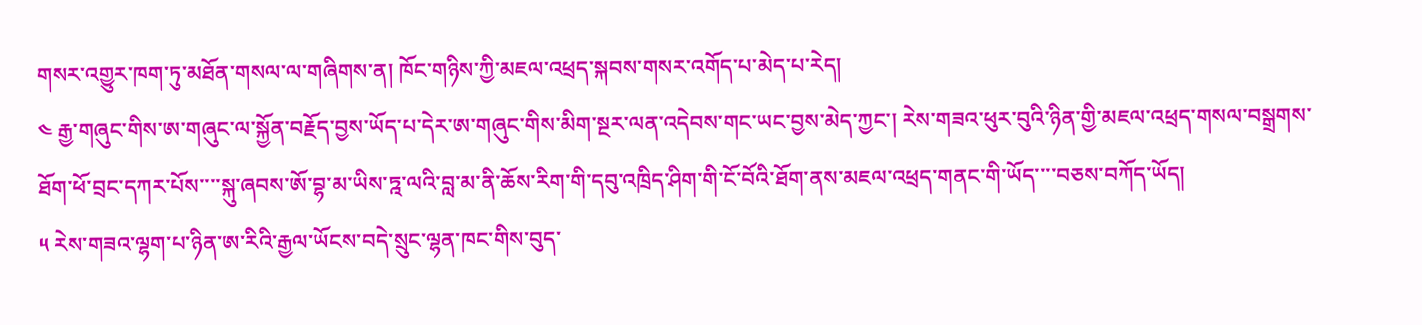གསར་འགྱུར་ཁག་ཏུ་མཐོན་གསལ་ལ་གཞིགས་ན། ཁོང་གཉིས་ཀྱི་མཇལ་འཕྲད་སྐབས་གསར་འགོད་པ་མེད་པ་རེད།
༤ རྒྱ་གཞུང་གིས་ཨ་གཞུང་ལ་སྐྱོན་བརྗོད་བྱས་ཡོད་པ་དེར་ཨ་གཞུང་གིས་མིག་སྔར་ལན་འདེབས་གང་ཡང་བྱས་མེད་ཀྱང་། རེས་གཟའ་ཕུར་བུའི་ཉིན་གྱི་མཇལ་འཕྲད་གསལ་བསྒྲགས་ཐོག་ཕོ་བྲང་དཀར་པོས་་་་སྐུ་ཞབས་ཨོ་བྷ་མ་ཡིས་ཏྰ་ལའི་བླ་མ་ནི་ཆོས་རིག་གི་དབུ་འཁྲིད་ཤིག་གི་ངོ་བོའི་ཐོག་ནས་མཇལ་འཕྲད་གནང་གི་ཡོད་་་་བཅས་བཀོད་ཡོད།
༥ རེས་གཟའ་ལྷག་པ་ཉིན་ཨ་རིའི་རྒྱལ་ཡོངས་བདེ་སྲུང་ལྷན་ཁང་གིས་བུད་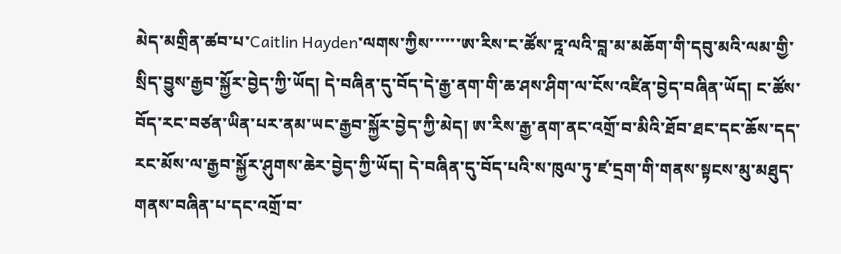མེད་མགྲིན་ཚབ་པ་Caitlin Hayden་ལགས་ཀྱིས་་་་་་ཨ་རིས་ང་ཚོས་ཏྰ་ལའི་བླ་མ་མཆོག་གི་དབུ་མའི་ལམ་གྱི་སྲིད་བྱུས་རྒྱབ་སྐྱོར་བྱེད་ཀྱི་ཡོད། དེ་བཞིན་དུ་བོད་དེ་རྒྱ་ནག་གི་ཆ་ཤས་ཤིག་ལ་ངོས་འཛིན་བྱེད་བཞིན་ཡོད། ང་ཚོས་བོད་རང་བཙན་ཡིན་པར་ནམ་ཡང་རྒྱབ་སྐྱོར་བྱེད་ཀྱི་མེད། ཨ་རིས་རྒྱ་ནག་ནང་འགྲོ་བ་མིའི་ཐོབ་ཐང་དང་ཆོས་དད་རང་མོས་ལ་རྒྱབ་སྐྱོར་ཤུགས་ཆེར་བྱེད་ཀྱི་ཡོད། དེ་བཞིན་དུ་བོད་པའི་ས་ཁུལ་ཏུ་ཛ་དྲག་གི་གནས་སྟངས་མུ་མཐུད་གནས་བཞིན་པ་དང་འགྲོ་བ་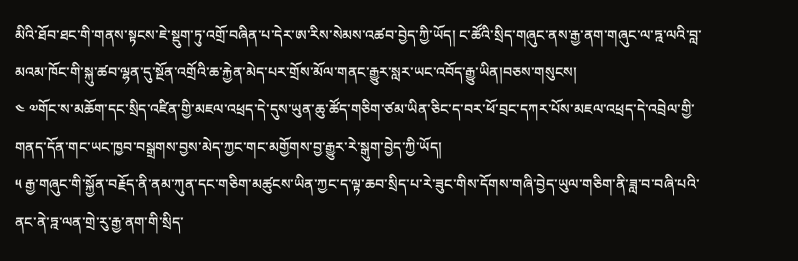མིའི་ཐོབ་ཐང་གི་གནས་སྟངས་ཇེ་སྡུག་ཏུ་འགྲོ་བཞིན་པ་དེར་ཨ་རིས་སེམས་འཚབ་བྱེད་ཀྱི་ཡོད། ང་ཚོའི་སྲིད་གཞུང་ནས་རྒྱ་ནག་གཞུང་ལ་ཏྰ་ལའི་བླ་མའམ་ཁོང་གི་སྐུ་ཚབ་ལྷན་དུ་སྔོན་འགྲོའི་ཆ་རྐྱེན་མེད་པར་གྲོས་མོལ་གནང་རྒྱུར་སླར་ཡང་འབོད་རྒྱུ་ཡིན།བཅས་གསུངས།
༤ ༧གོང་ས་མཆོག་དང་སྲིད་འཛིན་གྱི་མཇལ་འཕྲད་དེ་དུས་ཡུན་ཆུ་ཚོད་གཅིག་ཙམ་ཡིན་ཅིང་ད་བར་ཕོ་བྲང་དཀར་པོས་མཇལ་འཕྲད་དེ་འབྲེལ་གྱི་གནད་དོན་གང་ཡང་ཁྱབ་བསྒྲགས་བྱས་མེད་ཀྱང་གང་མགྱོགས་བྱ་རྒྱུར་རེ་སྒུག་བྱེད་ཀྱི་ཡོད།
༥ རྒྱ་གཞུང་གི་སྐྱོན་བརྗོད་ནི་ནམ་ཀུན་དང་གཅིག་མཚུངས་ཡིན་ཀྱང་ད་ལྟ་ཆབ་སྲིད་པ་རེ་ཟུང་གིས་དོགས་གཞི་བྱེད་ཡུལ་གཅིག་ནི་ཟླ་བ་བཞི་པའི་ནང་ནེ་ཏྰ་ལན་གྲེ་རུ་རྒྱ་ནག་གི་སྲིད་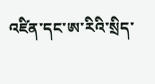འཛིན་དང་ཨ་རིའི་སྲིད་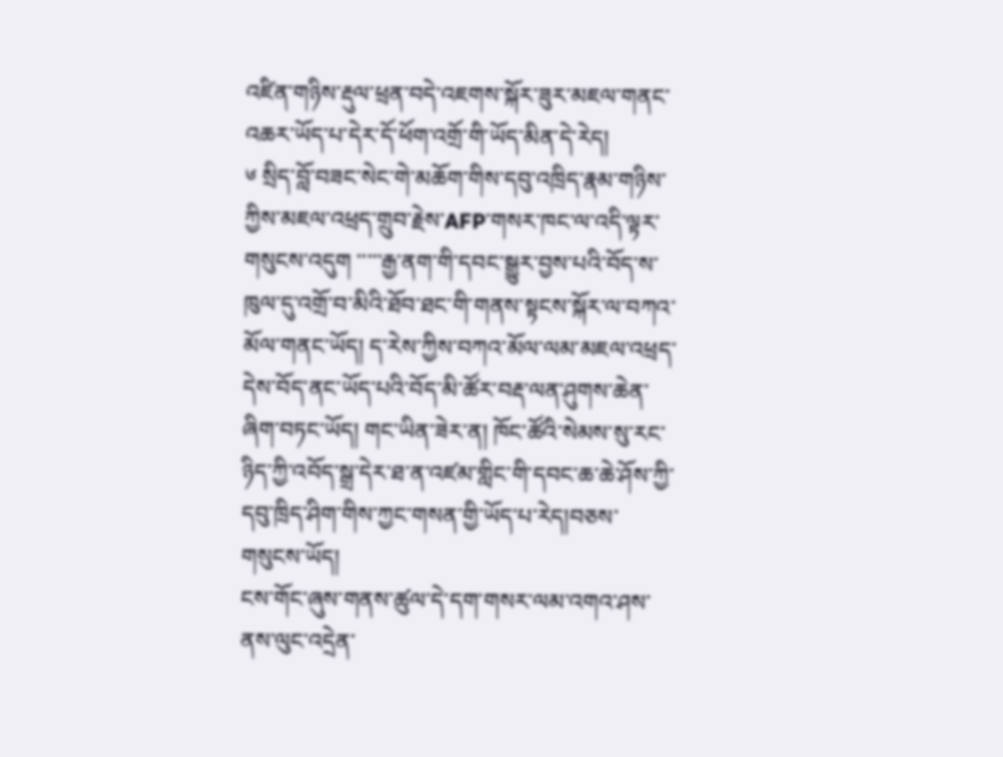འཛིན་གཉིས་རྡུལ་ཕྲན་བདེ་འཇགས་སྐོར་ཟུར་མཇལ་གནང་འཆར་ཡོད་པ་དེར་དོ་ཕོག་འགྲོ་གི་ཡོད་མིན་དེ་རེད།
༦ སྲིད་བློ་བཟང་སེང་གེ་མཆོག་གིས་དབུ་འཁྲིད་རྣམ་གཉིས་ཀྱིས་མཇལ་འཕྲད་གྲུབ་རྗེས་AFP་གསར་ཁང་ལ་འདི་ལྟར་གསུངས་འདུག ་་་་་རྒྱ་ནག་གི་དབང་སྒྱུར་བྱས་པའི་བོད་ས་ཁུལ་དུ་འགྲོ་བ་མིའི་ཐོབ་ཐང་གི་གནས་སྟངས་སྐོར་ལ་བཀའ་མོལ་གནང་ཡོད། ད་རེས་ཀྱིས་བཀའ་མོལ་ལམ་མཇལ་འཕྲད་དེས་བོད་ནང་ཡོད་པའི་བོད་མི་ཚོར་བརྡ་ལན་ཤུགས་ཆེན་ཞིག་བཏང་ཡོད། གང་ཡིན་ཟེར་ན། ཁོང་ཚོའི་སེམས་སུ་རང་ཉིད་ཀྱི་འབོད་སྒྲ་དེར་ཐ་ན་འཛམ་གླིང་གི་དབང་ཆ་ཆེ་ཤོས་ཀྱི་དབུ་ཁྲིད་ཤིག་གིས་ཀྱང་གསན་གྱི་ཡོད་པ་རེད།བཅས་གསུངས་ཡོད།
ངས་གོང་ཞུས་གནས་ཚུལ་དེ་དག་གསར་ལམ་འགའ་ཤས་ནས་ལུང་འདྲེན་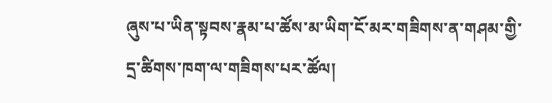ཞུས་པ་ཡིན་སྟབས་རྣམ་པ་ཚོས་མ་ཡིག་ངོ་མར་གཟིགས་ན་གཤམ་གྱི་དྲ་ཚིགས་ཁག་ལ་གཟིགས་པར་ཚོལ།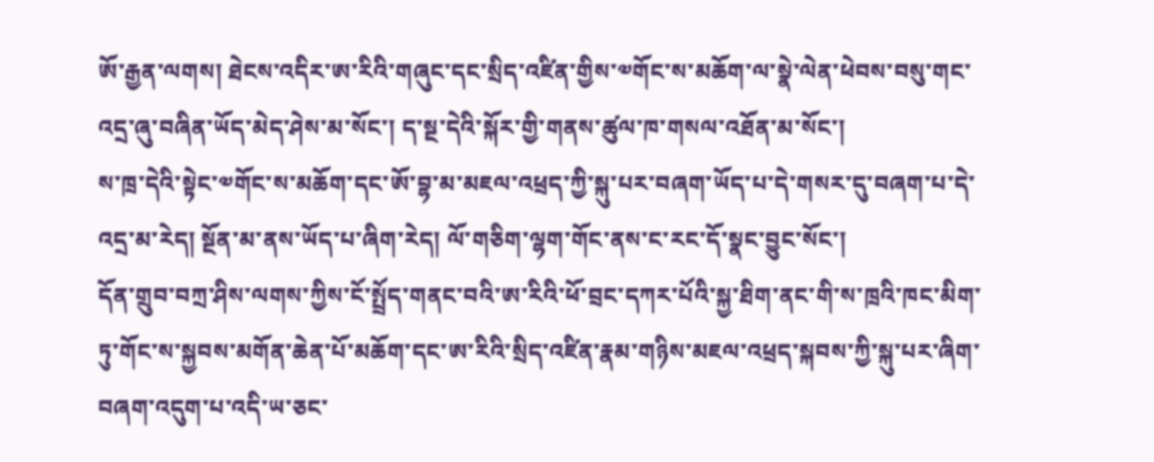ཨོ་རྒྱན་ལགས། ཐེངས་འདིར་ཨ་རིའི་གཞུང་དང་སྲིད་འཛིན་གྱིས་༧གོང་ས་མཆོག་ལ་སྣེ་ལེན་ཕེབས་བསུ་གང་འདྲ་ཞུ་བཞིན་ཡོད་མེད་ཤེས་མ་སོང་། ད་སྔ་དེའི་སྐོར་གྱི་གནས་ཚུལ་ཁ་གསལ་འཐོན་མ་སོང་།
ས་ཁྲ་དེའི་སྟེང་༧གོང་ས་མཆོག་དང་ཨོ་བྷ་མ་མཇལ་འཕྲད་ཀྱི་སྐུ་པར་བཞག་ཡོད་པ་དེ་གསར་དུ་བཞག་པ་དེ་འདྲ་མ་རེད། སྔོན་མ་ནས་ཡོད་པ་ཞིག་རེད། ལོ་གཅིག་ལྷག་གོང་ནས་ང་རང་དོ་སྣང་བྱུང་སོང་།
དོན་གྲུབ་བཀྲ་ཤིས་ལགས་ཀྱིས་ངོ་སྤྲོད་གནང་བའི་ཨ་རིའི་ཕོ་བྲང་དཀར་པོའི་སྐྱ་ཐིག་ནང་གི་ས་ཁྲའི་ཁང་མིག་ཏུ་གོང་ས་སྐྱབས་མགོན་ཆེན་པོ་མཆོག་དང་ཨ་རིའི་སྲིད་འཛིན་རྣམ་གཉིས་མཇལ་འཕྲད་སྐབས་ཀྱི་སྐུ་པར་ཞིག་བཞག་འདུག་པ་འདི་ཡ་ཅང་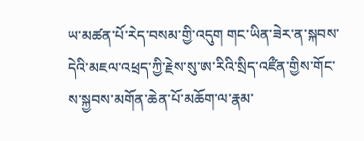ཡ་མཚན་པོ་རེད་བསམ་གྱི་འདུག གང་ཡིན་ཟེར་ན་སྐབས་དེའི་མཇལ་འཕྲད་ཀྱི་རྗེས་སུ་ཨ་རིའི་སྲིད་འཛྀན་གྱིས་གོང་ས་སྐྱབས་མགོན་ཆེན་པོ་མཆོག་ལ་རྣམ་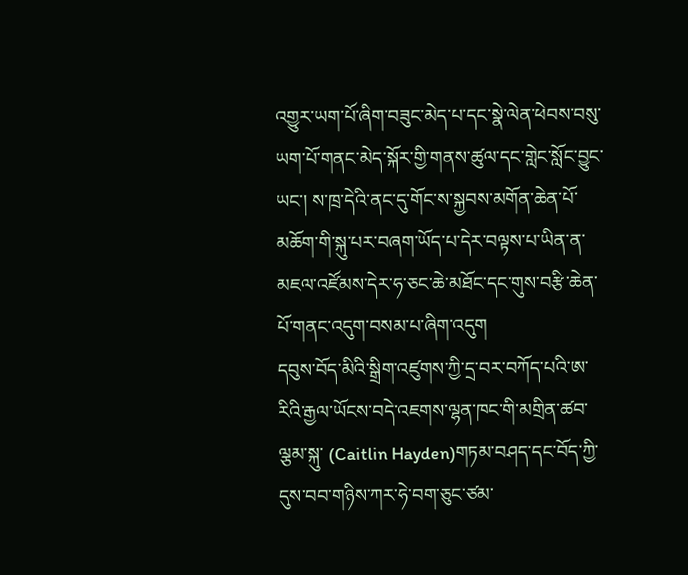འགྱུར་ཡག་པོ་ཞིག་བཟུང་མེད་པ་དང་སྣེ་ལེན་ཕེབས་བསུ་ཡག་པོ་གནང་མེད་སྐོར་གྱི་གནས་ཚུལ་དང་གླེང་སློང་བྱུང་ཡང་། ས་ཁྲ་དེའི་ནང་དུ་གོང་ས་སྐྱབས་མགོན་ཆེན་པོ་མཆོག་གི་སྐུ་པར་བཞག་ཡོད་པ་དེར་བལྟས་པ་ཡིན་ན་མཇལ་འཛོམས་དེར་ཧ་ཅང་ཆེ་མཐོང་དང་གུས་བརྩི་ཆེན་པོ་གནང་འདུག་བསམ་པ་ཞིག་འདུག
དབུས་བོད་མིའི་སྒྲིག་འཛུགས་ཀྱི་དྲ་བར་བཀོད་པའི་ཨ་རིའི་རྒྱལ་ཡོངས་བདེ་འཇགས་ལྷན་ཁང་གི་མགྲིན་ཚབ་ལྕམ་སྐུ་ (Caitlin Hayden)གཏམ་བཤད་དང་བོད་ཀྱི་དུས་བབ་གཉིས་ཀར་ཧེ་བག་ཅུང་ཙམ་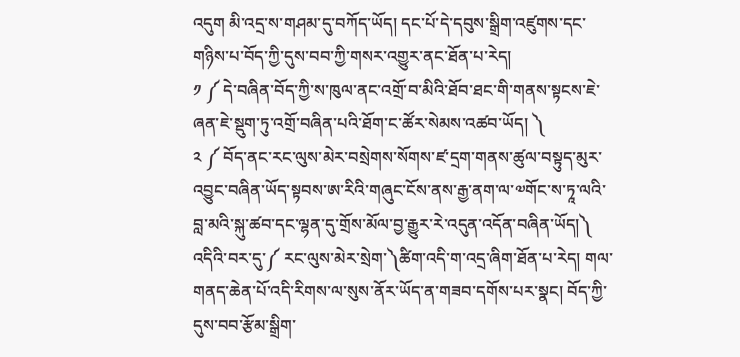འདུག མི་འདྲ་ས་གཤམ་དུ་བཀོད་ཡོད། དང་པོ་དེ་དབུས་སྒྲིག་འཛུགས་དང་གཉིས་པ་བོད་ཀྱི་དུས་བབ་ཀྱི་གསར་འགྱུར་ནང་ཐོན་པ་རེད།
༡ ༼ དེ་བཞིན་བོད་ཀྱི་ས་ཁུལ་ནང་འགྲོ་བ་མིའི་ཐོབ་ཐང་གི་གནས་སྟངས་ཇེ་ཞན་ཇེ་སྡུག་ཏུ་འགྲོ་བཞིན་པའི་ཐོག་ང་ཚོར་སེམས་འཚབ་ཡོད། ༽
༢ ༼ བོད་ནང་རང་ལུས་མེར་བསྲེགས་སོགས་ཛ་དྲག་གནས་ཚུལ་བསྟུད་མུར་འབྱུང་བཞིན་ཡོད་སྟབས་ཨ་རིའི་གཞུང་ངོས་ནས་རྒྱ་ནག་ལ་༧གོང་ས་ཏཱ་ལའི་བླ་མའི་སྐུ་ཚབ་དང་ལྷན་དུ་གྲོས་མོལ་བྱ་རྒྱུར་རེ་འདུན་འདོན་བཞིན་ཡོད།༽
འདིའི་བར་དུ་༼ རང་ལུས་མེར་སྲེག་༽ཚིག་འདི་ག་འདྲ་ཞིག་ཐོན་པ་རེད། གལ་གནད་ཆེན་པོ་འདི་རིགས་ལ་སུས་ནོར་ཡོད་ན་གཟབ་དགོས་པར་སྣང། བོད་ཀྱི་དུས་བབ་རྩོམ་སྒྲིག་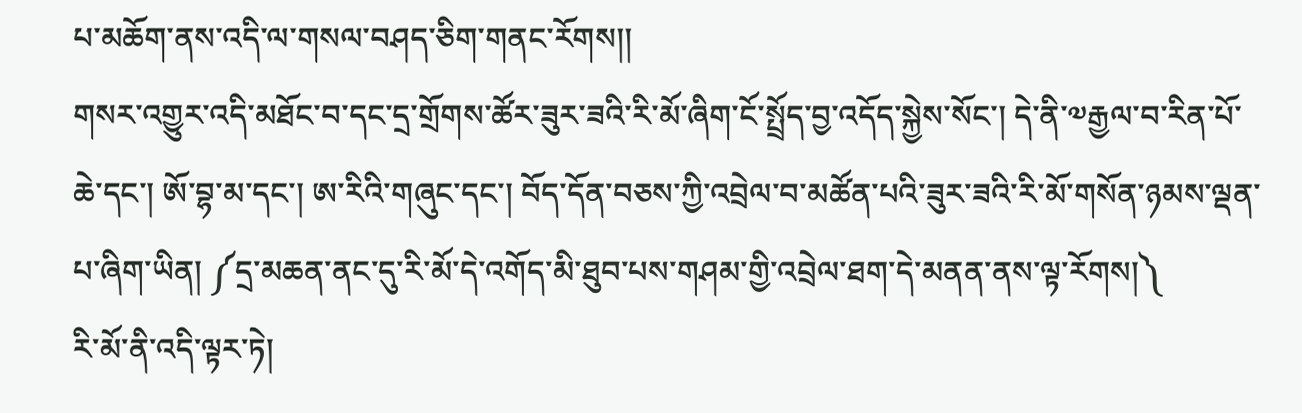པ་མཆོག་ནས་འདི་ལ་གསལ་བཤད་ཅིག་གནང་རོགས།།
གསར་འགྱུར་འདི་མཐོང་བ་དང་དྲ་གྲོགས་ཚོར་ཟུར་ཟའི་རི་མོ་ཞིག་ངོ་སྤྲོད་བྱ་འདོད་སྐྱེས་སོང་། དེ་ནི་༧རྒྱལ་བ་རིན་པོ་ཆེ་དང་། ཨོ་བྷ་མ་དང་། ཨ་རིའི་གཞུང་དང་། བོད་དོན་བཅས་ཀྱི་འབྲེལ་བ་མཚོན་པའི་ཟུར་ཟའི་རི་མོ་གསོན་ཉམས་ལྡན་པ་ཞིག་ཡིན། ༼དྲ་མཆན་ནང་དུ་རི་མོ་དེ་འགོད་མི་ཐུབ་པས་གཤམ་གྱི་འབྲེལ་ཐག་དེ་མནན་ནས་ལྟ་རོགས།༽
རི་མོ་ནི་འདི་ལྟར་ཏེ།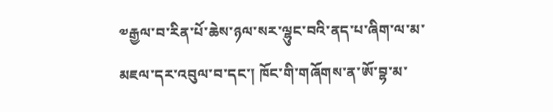༧རྒྱལ་བ་རིན་པོ་ཆེས་ཉལ་སར་ལྷུང་བའི་ནད་པ་ཞིག་ལ་མ་མཇལ་དར་འབུལ་བ་དང་། ཁོང་གི་གཞོགས་ན་ཨོ་བྷ་མ་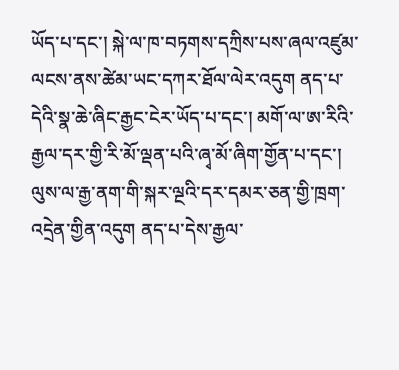ཡོད་པ་དང་། སྐེ་ལ་ཁ་བཏགས་དཀྲིས་པས་ཞལ་འཛུམ་ལངས་ནས་ཚེམ་ཡང་དཀར་ཐོལ་ལེར་འདུག ནད་པ་དེའི་སྣ་ཆེ་ཞིང་རྒྱང་ངེར་ཡོད་པ་དང་། མགོ་ལ་ཨ་རིའི་རྒྱལ་དར་གྱི་རི་མོ་ལྡན་པའི་ཞྭ་མོ་ཞིག་གྱོན་པ་དང་། ལུས་ལ་རྒྱ་ནག་གི་སྐར་ལྔའི་དར་དམར་ཅན་གྱི་ཁྲག་འདྲེན་གྱིན་འདུག ནད་པ་དེས་རྒྱལ་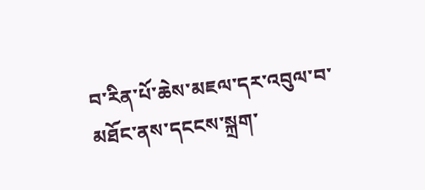བ་རིན་པོ་ཆེས་མཇལ་དར་འབུལ་བ་མཐོང་ནས་དངངས་སྐྲག་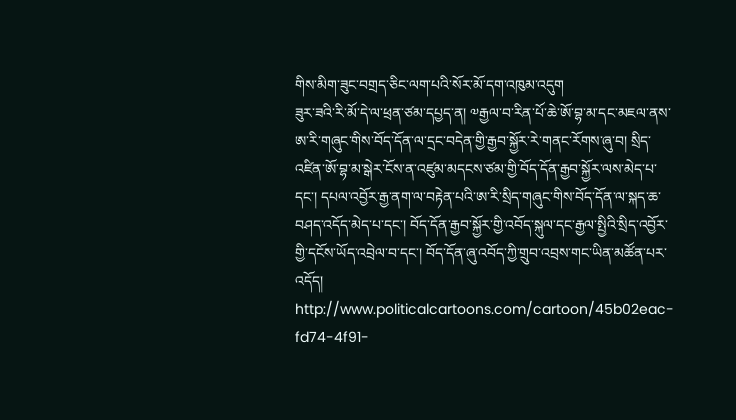གིས་མིག་ཟུང་བགྲད་ཅིང་ལག་པའི་སོར་མོ་དག་འཁུམ་འདུག
ཟུར་ཟའི་རི་མོ་དེ་ལ་ཕྲན་ཙམ་དཔྱད་ན། ༧རྒྱལ་བ་རིན་པོ་ཆེ་ཨོ་བྷ་མ་དང་མཇལ་ནས་ཨ་རི་གཞུང་གིས་བོད་དོན་ལ་དྲང་བདེན་གྱི་རྒྱབ་སྐྱོར་རེ་གནང་རོགས་ཞུ་བ། སྲིད་འཛིན་ཨོ་བྷ་མ་སྒེར་ངོས་ན་འཛུམ་མདངས་ཙམ་གྱི་བོད་དོན་རྒྱབ་སྐྱོར་ལས་མེད་པ་དང་། དཔལ་འབྱོར་རྒྱ་ནག་ལ་བརྟེན་པའི་ཨ་རི་སྲིད་གཞུང་གིས་བོད་དོན་ལ་སྐད་ཆ་བཤད་འདོད་མེད་པ་དང་། བོད་དོན་རྒྱབ་སྐྱོར་གྱི་འབོད་སྐུལ་དང་རྒྱལ་སྤྱིའི་སྲིད་འབྱོར་གྱི་དངོས་ཡོད་འབྲེལ་བ་དང་། བོད་དོན་ཞུ་འབོད་ཀྱི་གྲུབ་འབྲས་གང་ཡིན་མཚོན་པར་འདོད། http://www.politicalcartoons.com/cartoon/45b02eac-fd74-4f91-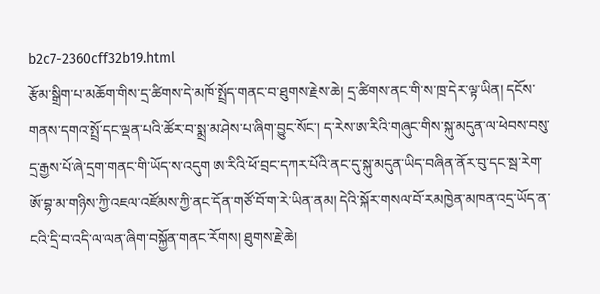b2c7-2360cff32b19.html
རྩོམ་སྒྲིག་པ་མཆོག་གིས་དྲ་ཚིགས་དེ་མཁོ་སྤྲོད་གནང་བ་ཐུགས་རྗེས་ཆེ། དྲ་ཚིགས་ནང་གི་ས་ཁྲ་དེར་ལྟ་ཡིན། དངོས་གནས་དགའ་སྤྲོ་དང་ལྡན་པའི་ཚོར་བ་སྨྲ་མ་ཤེས་པ་ཞིག་བྱུང་སོང་། ད་རེས་ཨ་རིའི་གཞུང་གིས་སྐུ་མདུན་ལ་ཕེབས་བསུ་དྲ་རྒྱས་པོ་ཞེ་དྲག་གནང་གི་ཡོད་ས་འདུག ཨ་རིའི་ཕོ་བྲང་དཀར་པོའི་ནང་དུ་སྐུ་མདུན་ཡིད་བཞིན་ནོར་བུ་དང་སྦ་རེག་ཨོ་བྷ་མ་གཉིས་ཀྱི་འཇལ་འཛོམས་ཀྱི་ནང་དོན་གཙོ་བོ་ག་རེ་ཡིན་ནམ། དེའི་སྐོར་གསལ་བོ་རམཁྱེན་མཁན་འདྲ་ཡོད་ན་ངའི་དྲི་བ་འདི་ལ་ལན་ཞིག་བསྐྱོན་གནང་རོགས། ཐུགས་རྗེ་ཆེ།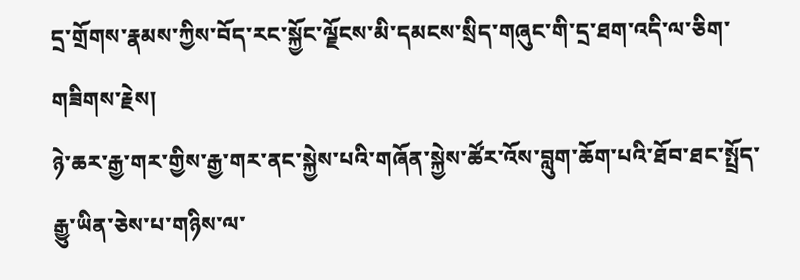དྲ་གྲོགས་རྣམས་ཀྱིས་བོད་རང་སྐྱོང་ལྗོངས་མི་དམངས་སྲིད་གཞུང་གི་དྲ་ཐག་འདི་ལ་ཅིག་གཟིགས་རྗེས།
ཉེ་ཆར་རྒྱ་གར་གྱིས་རྒྱ་གར་ནང་སྐྱེས་པའི་གཞོན་སྐྱེས་ཚོར་འོས་བླུག་ཆོག་པའི་ཐོབ་ཐང་སྤྲོད་རྒྱུ་ཡིན་ཅེས་པ་གཉིས་ལ་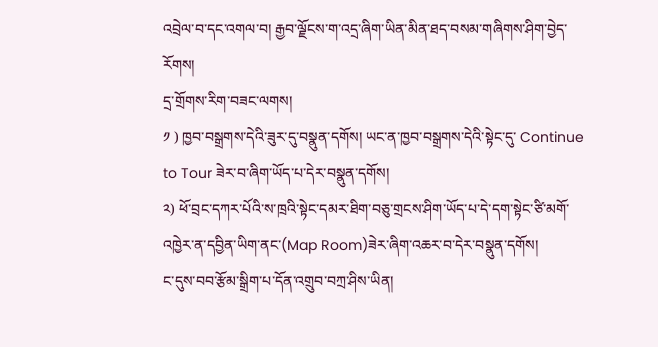འབྲེལ་བ་དང་འགལ་བ། རྒྱབ་ལྗོངས་ག་འདྲ་ཞིག་ཡིན་མིན་ཐད་བསམ་གཞིགས་ཤིག་བྱེད་རོགས།
དྲ་གྲོགས་རིག་བཟང་ལགས།
༡ ) ཁྱབ་བསྒྲགས་དེའི་ཟུར་དུ་བསྣུན་དགོས། ཡང་ན་ཁྱབ་བསྒྲགས་དེའི་སྟེང་དུ་ Continue to Tour ཟེར་བ་ཞིག་ཡོད་པ་དེར་བསྣུན་དགོས།
༢) ཕོ་བྲང་དཀར་པོའི་ས་ཁྲའི་སྟེང་དམར་ཐིག་བཅུ་གྲངས་ཤིག་ཡོད་པ་དེ་དག་སྟེང་ཙི་མགོ་འཁྱེར་ན་དབྱིན་ཡིག་ནང་(Map Room)ཟེར་ཞིག་འཆར་བ་དེར་བསྣུན་དགོས།
ང་དུས་བབ་རྩོམ་སྒྲིག་པ་དོན་འགྲུབ་བཀྲ་ཤིས་ཡིན།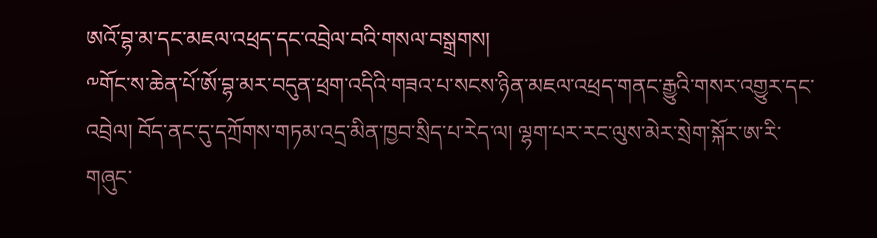ཨའོ་བྷ་མ་དང་མཇལ་འཕྲད་དང་འབྲེལ་བའི་གསལ་བསྒྲགས།
༸གོང་ས་ཆེན་པོ་ཨོ་བྷ་མར་བདུན་ཕྲག་འདིའི་གཟའ་པ་སངས་ཉིན་མཇལ་འཕྲད་གནང་རྒྱུའི་གསར་འགྱུར་དང་འབྲེལ། བོད་ནང་དུ་དཀྲོགས་གཏམ་འདྲ་མིན་ཁྱབ་སྲིད་པ་རེད་ལ། ལྷག་པར་རང་ལུས་མེར་སྲེག་སྐོར་ཨ་རི་གཞུང་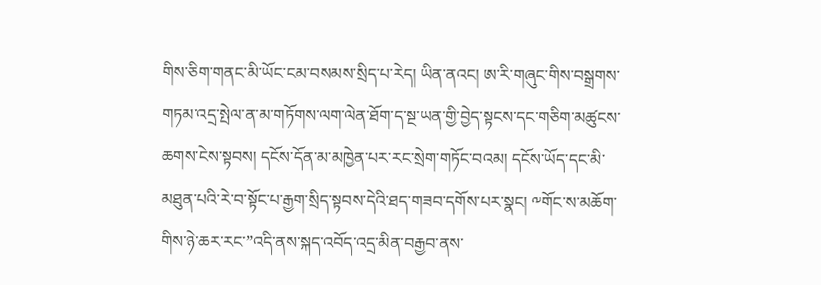གིས་ཅིག་གནང་མི་ཡོང་ངམ་བསམས་སྲིད་པ་རེད། ཡིན་ནའང། ཨ་རི་གཞུང་གིས་བསྒྲགས་གཏམ་འདྲ་སྤེལ་ན་མ་གཏོགས་ལག་ལེན་ཐོག་ད་སྔ་ཡན་གྱི་བྱེད་སྟངས་དང་གཅིག་མཚུངས་ཆགས་ངེས་སྟབས། དངོས་དོན་མ་མཁྱེན་པར་རང་སྲེག་གཏོང་བའམ། དངོས་ཡོད་དང་མི་མཐུན་པའི་རེ་བ་སྟོང་པ་རྒྱག་སྲིད་སྟབས་དེའི་ཐད་གཟབ་དགོས་པར་སྣང། ༸གོང་ས་མཆོག་གིས་ཉེ་ཆར་རང་”འདི་ནས་སྐད་འབོད་འདྲ་མིན་བརྒྱབ་ནས་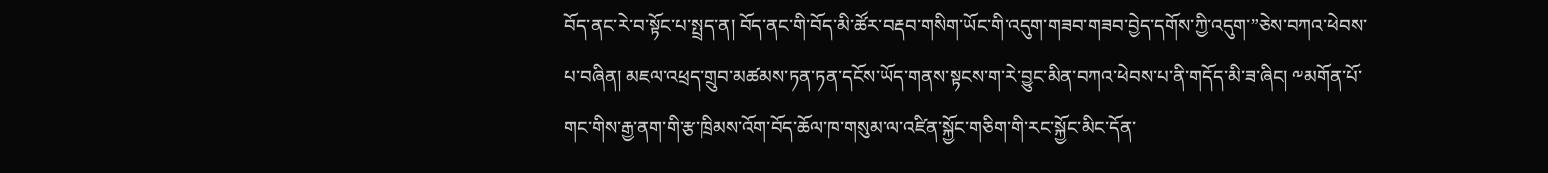བོད་ནང་རེ་བ་སྟོང་པ་སྤྲད་ན། བོད་ནང་གི་བོད་མི་ཚོར་བརྡབ་གསིག་ཡོང་གི་འདུག་གཟབ་གཟབ་བྱེད་དགོས་ཀྱི་འདུག་”ཅེས་བཀའ་ཕེབས་པ་བཞིན། མཇལ་འཕྲད་གྲུབ་མཚམས་ཏན་ཏན་དངོས་ཡོད་གནས་སྟངས་ག་རེ་བྱུང་མིན་བཀའ་ཕེབས་པ་ནི་གདོད་མི་ཟ་ཞིང། ༸མགོན་པོ་གང་གིས་རྒྱ་ནག་གི་རྩ་ཁྲིམས་འོག་བོད་ཆོལ་ཁ་གསུམ་ལ་འཛིན་སྐྱོང་གཅིག་གི་རང་སྐྱོང་མིང་དོན་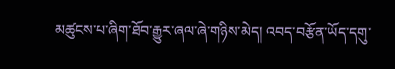མཚུངས་པ་ཞིག་ཐོབ་རྒྱུར་ཞལ་ཞེ་གཉིས་མེད། འབད་བརྩོན་ཡོད་དགུ་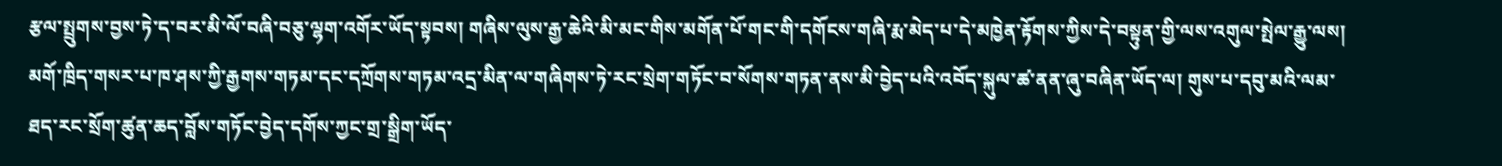རྩལ་སྤྲུགས་བྱས་ཏེ་ད་བར་མི་ལོ་བཞི་བཅུ་ལྷག་འགོར་ཡོད་སྟབས། གཞིས་ལུས་རྒྱ་ཆེའི་མི་མང་གིས་མགོན་པོ་གང་གི་དགོངས་གཞི་རྨ་མེད་པ་དེ་མཁྱེན་རྟོགས་ཀྱིས་དེ་བསྟུན་གྱི་ལས་འགུལ་སྤེལ་རྒྱུ་ལས། མགོ་ཁྲིད་གསར་པ་ཁ་ཤས་ཀྱི་རྒྱགས་གཏམ་དང་དཀྲོགས་གཏམ་འདྲ་མིན་ལ་གཞིགས་ཏེ་རང་སྲེག་གཏོང་བ་སོགས་གཏན་ནས་མི་བྱེད་པའི་འབོད་སྐུལ་ཚ་ནན་ཞུ་བཞིན་ཡོད་ལ། གུས་པ་དབུ་མའི་ལམ་ཐད་རང་སྲོག་ཚུན་ཆད་བློས་གཏོང་བྱེད་དགོས་ཀྱང་གྲ་སྒྲིག་ཡོད་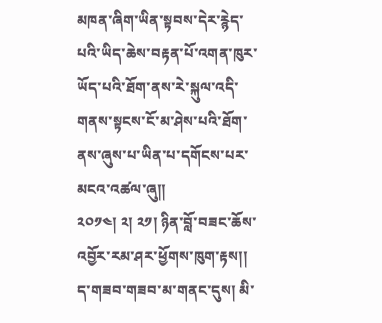མཁན་ཞིག་ཡིན་སྟབས་དེར་རྙེད་པའི་ཡིད་ཆེས་བརྟན་པོ་འགན་ཁུར་ཡོད་པའི་ཐོག་ནས་རེ་སྐུལ་འདི་གནས་སྟངས་ངོ་མ་ཤེས་པའི་ཐོག་ནས་ཞུས་པ་ཡིན་པ་དགོངས་པར་མངའ་འཚལ་ཞུ།།
༢༠༡༤། ༢། ༢༡། ཉིན་བློ་བཟང་ཆོས་འབྱོར་རམ་ཤར་ཕྱོགས་ཁུག་རྟས།།
ད་གཟབ་གཟབ་མ་གནང་དུས། མི་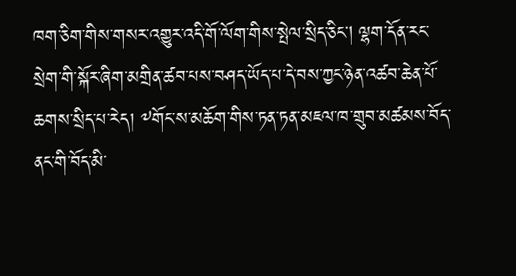ཁག་ཅིག་གིས་གསར་འགྱུར་འདི་གོ་ལོག་གིས་སྤེལ་སྲིད་ཅིང། ལྷག་དོན་རང་སྲེག་གི་སྐོར་ཞིག་མགྲིན་ཚབ་པས་བཤད་ཡོད་པ་དེ་བས་ཀྱང་ཉེན་འཚབ་ཆེན་པོ་ཆགས་སྲིད་པ་རེད། ༸གོང་ས་མཆོག་གིས་ཏན་ཏན་མཇལ་ཁ་གྲུབ་མཚམས་བོད་ནང་གི་བོད་མི་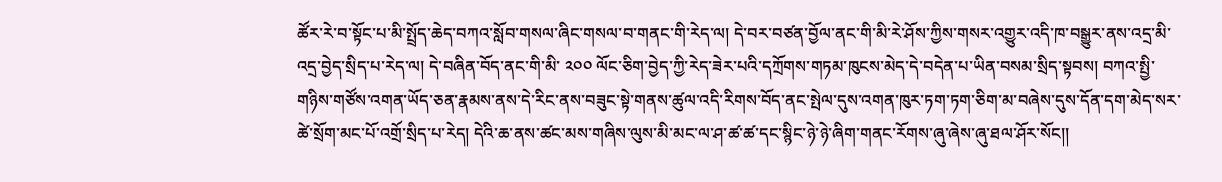ཚོར་རེ་བ་སྟོང་པ་མི་སྤྲོད་ཆེད་བཀའ་སློབ་གསལ་ཞིང་གསལ་བ་གནང་གི་རེད་ལ། དེ་བར་བཙན་བྱོལ་ནང་གི་མི་རེ་ཤོས་ཀྱིས་གསར་འགྱུར་འདི་ཁ་བསྒྱུར་ནས་འདྲ་མི་འདྲ་བྱེད་སྲིད་པ་རེད་ལ། དེ་བཞིན་བོད་ནང་གི་མི་ ༢༠༠ ལོང་ཅིག་བྱེད་ཀྱི་རེད་ཟེར་པའི་དཀྲོགས་གཏམ་ཁུངས་མེད་དེ་བདེན་པ་ཡིན་བསམ་སྲིད་སྟབས། བཀའ་སྤྱི་གཉིས་གཙོས་འགན་ཡོད་ཅན་རྣམས་ནས་དེ་རིང་ནས་བཟུང་སྟེ་གནས་ཚུལ་འདི་རིགས་བོད་ནང་སྤེལ་དུས་འགན་ཁུར་ཏག་ཏག་ཅིག་མ་བཞེས་དུས་དོན་དག་མེད་སར་ཚེ་སྲོག་མང་པོ་འགྲོ་སྲིད་པ་རེད། དེའི་ཆ་ནས་ཚང་མས་གཞིས་ལུས་མི་མང་ལ་ཤ་ཚ་ཚ་དང་སྙིང་ཉེ་ཉེ་ཞིག་གནང་རོགས་ཞུ་ཞེས་ཞུ་ཐལ་ཤོར་སོང།།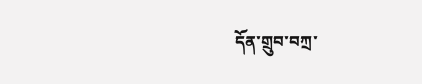དོན་གྲུབ་བཀྲ་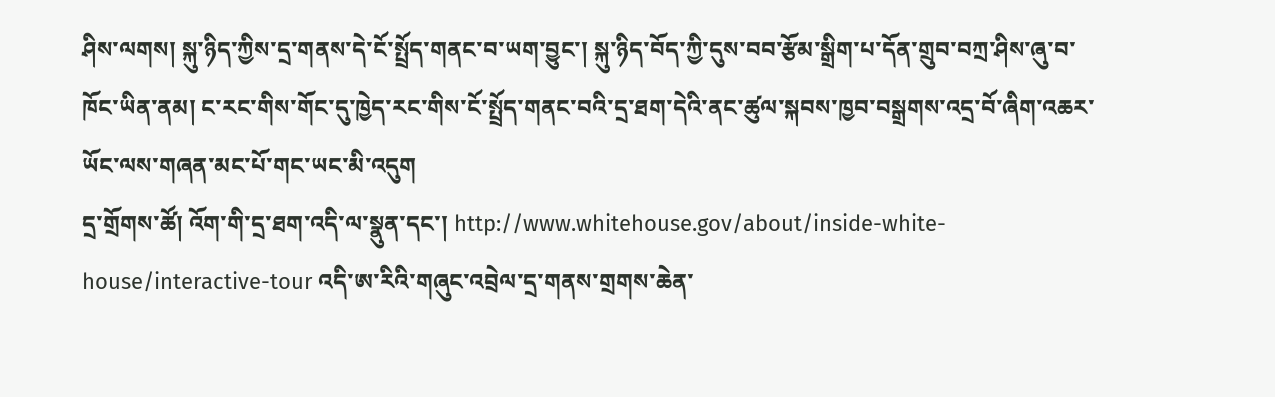ཤིས་ལགས། སྐུ་ཉིད་ཀྱིས་དྲ་གནས་དེ་ངོ་སྤྲོད་གནང་བ་ཡག་བྱུང་། སྐུ་ཉིད་བོད་ཀྱི་དུས་བབ་རྩོམ་སྒྲིག་པ་དོན་གྲུབ་བཀྲ་ཤིས་ཞུ་བ་ཁོང་ཡིན་ནམ། ང་རང་གིས་གོང་དུ་ཁྱེད་རང་གིས་ངོ་སྤྲོད་གནང་བའི་དྲ་ཐག་དེའི་ནང་ཚུལ་སྐབས་ཁྱབ་བསྒྲགས་འདྲ་བོ་ཞིག་འཆར་ཡོང་ལས་གཞན་མང་པོ་གང་ཡང་མི་འདུག
དྲ་གྲོགས་ཚོ། འོག་གི་དྲ་ཐག་འདི་ལ་སྣུན་དང་། http://www.whitehouse.gov/about/inside-white-house/interactive-tour འདི་ཨ་རིའི་གཞུང་འབྲེལ་དྲ་གནས་གྲགས་ཆེན་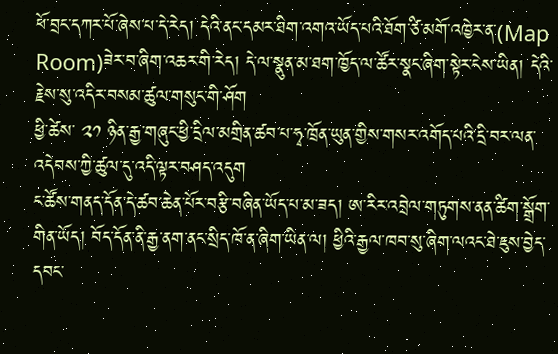ཕོ་བྲང་དཀར་པོ་ཞེས་པ་དེ་རེད། དེའི་ནང་དམར་ཐིག་འགའ་ཡོད་པའི་ཐོག་ཙི་མགོ་འཁྱེར་ན་(Map Room)ཟེར་བ་ཞིག་འཆར་གི་རེད། དེ་ལ་སྣུན་མ་ཐག་ཁྱོད་ལ་ཚོར་སྣང་ཞིག་སྟེར་ངེས་ཡིན། དེའི་རྗེས་སུ་འདིར་བསམ་ཚུལ་གསུང་གི་ཤོག
ཕྱི་ཚེས་ ༢༡ ཉིན་རྒྱ་གཞུང་ཕྱི་དྲིལ་མགྲིན་ཚབ་པ་ཧྭ་ཁྲོན་ཡུན་གྱིས་གསར་འགོད་པའི་དྲི་བར་ལན་འདེབས་ཀྱི་ཚུལ་དུ་འདི་ལྟར་བཤད་འདུག
ང་ཚོས་གནད་དོན་དེ་ཚབ་ཆེན་པོར་བརྩི་བཞིན་ཡོད་པ་མ་ཟད། ཨ་རིར་འབྲེལ་གཏུགས་ནན་ཚིག་སྒྲོག་གིན་ཡོད། བོད་དོན་ནི་རྒྱ་ནག་ནང་སྲིད་ཁོ་ན་ཞིག་ཡིན་ལ། ཕྱིའི་རྒྱལ་ཁབ་སུ་ཞིག་ལའང་ཐེ་ཇུས་བྱེད་དབང་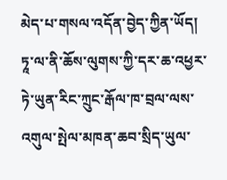མེད་པ་གསལ་འདོན་བྱེད་ཀྱིན་ཡོད། ཏཱ་ལ་ནི་ཆོས་ལུགས་ཀྱི་དར་ཆ་འཕྱར་ཏེ་ཡུན་རིང་ཀྲུང་རྒོལ་ཁ་བྲལ་ལས་འགུལ་སྤེལ་མཁན་ཆབ་སྲིད་ཡུལ་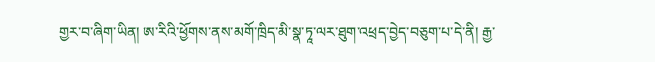གྱར་བ་ཞིག་ཡིན། ཨ་རིའི་ཕྱོགས་ནས་མགོ་ཁྲིད་མི་སྣ་ཏཱ་ལར་ཐུག་འཕྲད་བྱེད་བཅུག་པ་དེ་ནི། རྒྱ་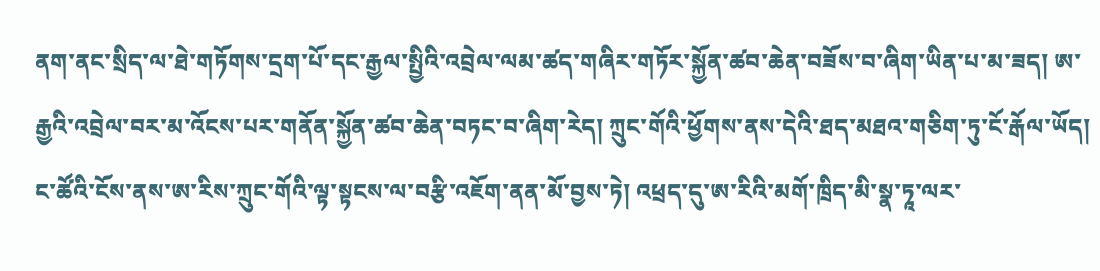ནག་ནང་སྲིད་ལ་ཐེ་གཏོགས་དྲག་པོ་དང་རྒྱལ་སྤྱིའི་འབྲེལ་ལམ་ཚད་གཞིར་གཏོར་སྐྱོན་ཚབ་ཆེན་བཟོས་བ་ཞིག་ཡིན་པ་མ་ཟད། ཨ་རྒྱའི་འབྲེལ་བར་མ་འོངས་པར་གནོན་སྐྱོན་ཚབ་ཆེན་བཏང་བ་ཞིག་རེད། ཀྲུང་གོའི་ཕྱོགས་ནས་དེའི་ཐད་མཐའ་གཅིག་ཏུ་ངོ་རྒོལ་ཡོད། ང་ཚོའི་ངོས་ནས་ཨ་རིས་ཀྲུང་གོའི་ལྟ་སྟངས་ལ་བརྩི་འཇོག་ནན་མོ་བྱས་ཏེ། འཕྲད་དུ་ཨ་རིའི་མགོ་ཁྲིད་མི་སྣ་ཏཱ་ལར་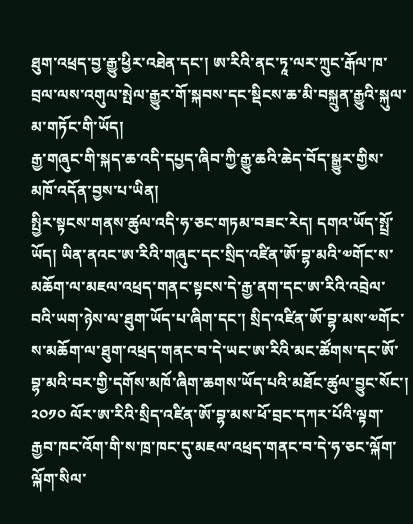ཐུག་འཕྲད་བྱ་རྒྱུ་ཕྱིར་འཐེན་དང་། ཨ་རིའི་ནང་ཏཱ་ལར་ཀྲུང་རྒོལ་ཁ་བྲལ་ལས་འགུལ་སྤེལ་རྒྱུར་གོ་སྐབས་དང་སྡིངས་ཆ་མི་བསྐྲུན་རྒྱུའི་སྐུལ་མ་གཏོང་གི་ཡོད།
རྒྱ་གཞུང་གི་སྐད་ཆ་འདི་དཔྱད་ཞིབ་ཀྱི་རྒྱུ་ཆའི་ཆེད་བོད་སྒྱུར་གྱིས་མཁོ་འདོན་བྱས་པ་ཡིན།
སྤྱིར་སྟངས་གནས་ཚུལ་འདི་ཧ་ཅང་གཏམ་བཟང་རེད། དགའ་ཡོད་སྤྲོ་ཡོད། ཡིན་ནའང་ཨ་རིའི་གཞུང་དང་སྲིད་འཛིན་ཨོ་བྷ་མའི་༧གོང་ས་མཆོག་ལ་མཇལ་འཕྲད་གནང་སྟངས་དེ་རྒྱ་ནག་དང་ཨ་རིའི་འབྲེལ་བའི་ཡག་ཉེས་ལ་ཐུག་ཡོད་པ་ཞིག་དང་། སྲིད་འཛིན་ཨོ་བྷ་མས་༧གོང་ས་མཆོག་ལ་ཐུག་འཕྲད་གནང་བ་དེ་ཡང་ཨ་རིའི་མང་ཚོགས་དང་ཨོ་བྷ་མའི་བར་གྱི་དགོས་མཁོ་ཞིག་ཆགས་ཡོད་པའི་མཐོང་ཚུལ་བྱུང་སོང་།
༢༠༡༠ ལོར་ཨ་རིའི་སྲིད་འཛིན་ཨོ་བྷ་མས་ཕོ་བྲང་དཀར་པོའི་ལྟག་རྒྱབ་ཁང་འོག་གི་ས་ཁྲ་ཁང་དུ་མཇལ་འཕྲད་གནང་བ་དེ་ཧ་ཅང་ལྐོག་ལྐོག་སིལ་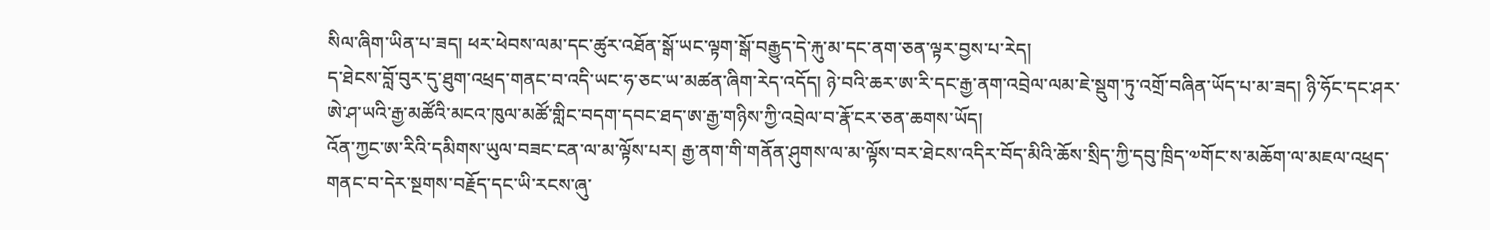སིལ་ཞིག་ཡིན་པ་ཟད། ཕར་ཕེབས་ལམ་དང་ཚུར་འཐོན་སྒོ་ཡང་ལྟག་སྒོ་བརྒྱུད་དེ་རྐུ་མ་དང་ནག་ཅན་ལྟར་བྱས་པ་རེད།
ད་ཐེངས་བློ་བུར་དུ་ཐུག་འཕྲད་གནང་བ་འདི་ཡང་ཧ་ཅང་ཡ་མཚན་ཞིག་རེད་འདོད། ཉེ་བའི་ཆར་ཨ་རི་དང་རྒྱ་ནག་འབྲེལ་ལམ་ཇེ་སྡུག་ཏུ་འགྲོ་བཞིན་ཡོད་པ་མ་ཟད། ཉི་ཧོང་དང་ཤར་ཨེ་ཤ་ཡའི་རྒྱ་མཚོའི་མངའ་ཁུལ་མཚོ་གླིང་བདག་དབང་ཐད་ཨ་རྒྱ་གཉིས་ཀྱི་འབྲེལ་བ་རྣོ་ངར་ཅན་ཆགས་ཡོད།
འོན་ཀྱང་ཨ་རིའི་དམིགས་ཡུལ་བཟང་ངན་ལ་མ་ལྟོས་པར། རྒྱ་ནག་གི་གནོན་ཤུགས་ལ་མ་ལྟོས་བར་ཐེངས་འདིར་བོད་མིའི་ཆོས་སྲིད་ཀྱི་དབུ་ཁྲིད་༧གོང་ས་མཆོག་ལ་མཇལ་འཕྲད་གནང་བ་དེར་སྔགས་བརྗོད་དང་ཡི་རངས་ཞུ་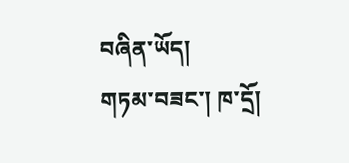བཞིན་ཡོད།
གཏམ་བཟང་། ཁ་དྲོ།